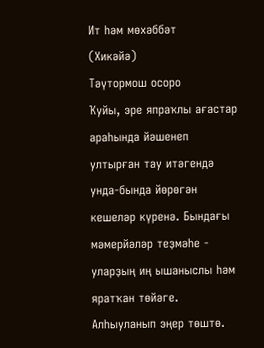Ит һәм мөхәббәт
(Хикәйә)
Тәүтормош осоро
Ҡуйы, эре япраҡлы ағастар араһында йәшенеп ултырған тау итәгендә унда-бында йөрөгән кешеләр күренә. Бындағы мәмерйәләр теҙмәһе - уларҙың иң ышаныслы һәм яратҡан төйәге.
Алһыуланып эңер төштө.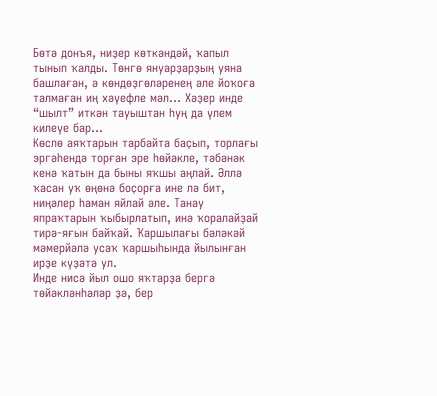Бөтә донъя, ниҙер көткәндәй, ҡапыл тынып ҡалды. Төнгө януарҙарҙың уяна башлаған, ә көндөҙгөләренең әле йоҡоға талмаған иң хәүефле мәл… Хәҙер инде “шылт” иткән тауыштан һуң да үлем килеүе бар…
Көслө аяҡтарын тарбайта баҫып, торлағы эргәһендә торған эре һөйәкле, тәбәнәк кенә ҡатын да быны яҡшы аңлай. Әллә ҡасан уҡ өңөнә боҫорға ине лә бит, ниңәлер һаман яйлай әле. Танау япраҡтарын ҡыбырлатып, инә ҡоралайҙай тирә-яғын байҡай. Ҡаршылағы бәләкәй мәмерйәлә усаҡ ҡаршыһында йылынған ирҙе күҙәтә ул.
Инде нисә йыл ошо яҡтарҙа бергә төйәкләнһәләр ҙә, бер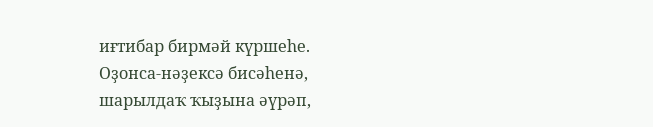иғтибар бирмәй күршеһе. Оҙонса-нәҙексә бисәһенә, шарылдаҡ ҡыҙына әүрәп,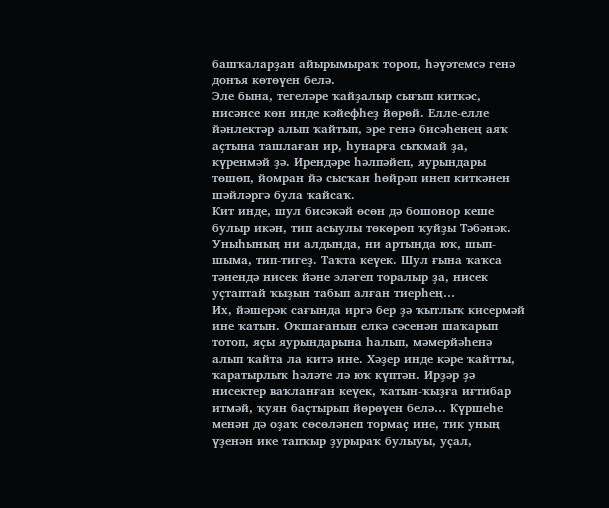башҡаларҙан айырымыраҡ тороп, һәүәтемсә генә донъя көтөүен белә.
Эле бына, тегеләре ҡайҙалыр сығып киткәс, нисәнсе көн инде кәйефһеҙ йөрөй. Елле-елле йәнлектәр алып ҡайтып, эре генә бисәһенең аяҡ аҫтына ташлаған ир, һунарға сыҡмай ҙа, күренмәй ҙә. Ирендәре һәлпәйеп, яурындары төшөп, йомран йә сысҡан һөйрәп инеп киткәнен шәйләргә була ҡайсаҡ.
Кит инде, шул бисәкәй өсөн дә бошонор кеше булыр икән, тип асыулы төкөрөп ҡуйҙы Тәбәнәк. Уныһының ни алдында, ни артында юҡ, шып-шыма, тип-тигеҙ. Таҡта кеүек. Шул ғына ҡаҡса тәнендә нисек йәне эләгеп торалыр ҙа, нисек уҫтаптай ҡыҙын табып алған тиерһең…
Их, йәшерәк сағында иргә бер ҙә ҡытлыҡ кисермәй ине ҡатын. Оҡшағанын елкә сәсенән шаҡарып тотоп, яҫы яурындарына һалып, мәмерйәһенә алып ҡайта ла китә ине. Хәҙер инде кәре ҡайтты, ҡаратырлыҡ һәләте лә юҡ күптән. Ирҙәр ҙә нисектер ваҡланған кеүек, ҡатын-ҡыҙға иғтибар итмәй, ҡуян баҫтырып йөрөүен белә… Күршеһе менән дә оҙаҡ сөсөләнеп тормаҫ ине, тик уның үҙенән ике тапҡыр ҙурыраҡ булыуы, уҫал,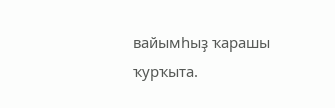вайымһыҙ ҡарашы ҡурҡыта.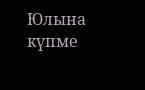Юлына күпме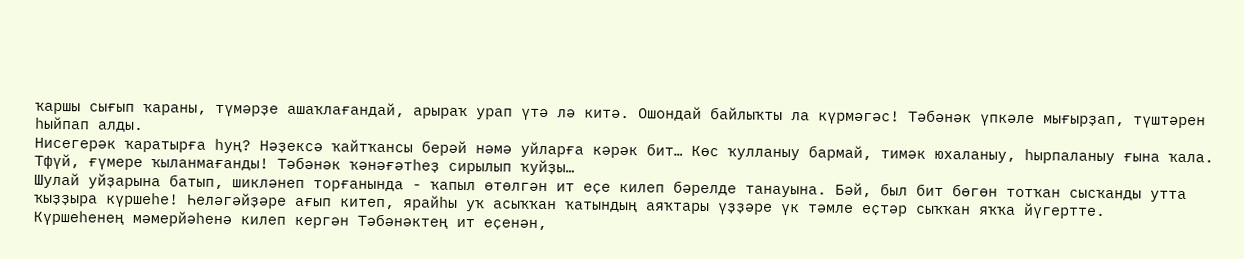ҡаршы сығып ҡараны, түмәрҙе ашаҡлағандай, арыраҡ урап үтә лә китә. Ошондай байлыҡты ла күрмәгәс! Тәбәнәк үпкәле мығырҙап, түштәрен һыйпап алды.
Нисегерәк ҡаратырға һуң? Нәҙексә ҡайтҡансы берәй нәмә уйларға кәрәк бит… Көс ҡулланыу бармай, тимәк юхаланыу, һырпаланыу ғына ҡала. Тфүй, ғүмере ҡыланмағанды! Тәбәнәк ҡәнәғәтһеҙ сирылып ҡуйҙы…
Шулай уйҙарына батып, шикләнеп торғанында - ҡапыл өтөлгән ит еҫе килеп бәрелде танауына. Бәй, был бит бөгөн тотҡан сысҡанды утта ҡыҙҙыра күршеһе! Һеләгәйҙәре ағып китеп, ярайһы уҡ асыҡҡан ҡатындың аяҡтары үҙҙәре үк тәмле еҫтәр сыҡҡан яҡҡа йүгертте.
Күршеһенең мәмерйәһенә килеп кергән Тәбәнәктең ит еҫенән,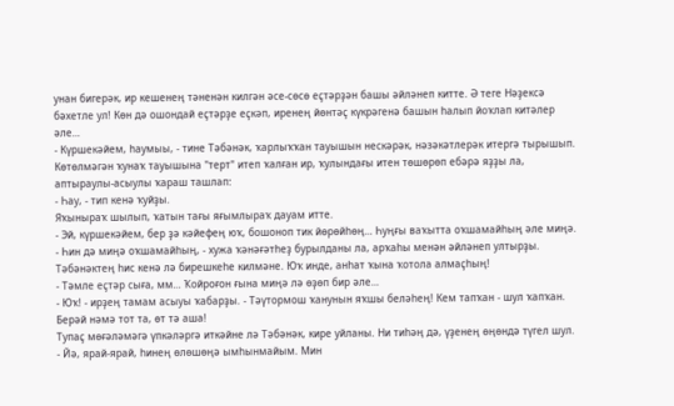унан бигерәк, ир кешенең тәненән килгән әсе-сөсө еҫтәрҙән башы әйләнеп китте. Ә теге Нәҙексә бәхетле ул! Көн дә ошондай еҫтәрҙе еҫкәп, иренең йөнтәҫ күкрәгенә башын һалып йоҡлап китәлер әле…
- Күршекәйем, һаумыы, - тине Тәбәнәк, ҡарлыҡҡан тауышын нескәрәк, нәзәкәтлерәк итергә тырышып.
Көтөлмәгән ҡунаҡ тауышына "терт" итеп ҡалған ир, ҡулындағы итен төшөрөп ебәрә яҙҙы ла, аптыраулы-асыулы ҡараш ташлап:
- Һау, - тип кенә ҡуйҙы.
Яҡыныраҡ шылып, ҡатын тағы яғымлыраҡ дауам итте.
- Эй, күршекәйем, бер ҙә кәйефең юҡ, бошоноп тик йөрөйһөң… Һуңғы ваҡытта оҡшамайһың әле миңә.
- Һин дә миңә оҡшамайһың, - хужа ҡәнәғәтһеҙ бурылданы ла, арҡаһы менән әйләнеп ултырҙы.
Тәбәнәктең һис кенә лә бирешкеһе килмәне. Юҡ инде, анһат ҡына ҡотола алмаҫһың!
- Тәмле еҫтәр сыға, мм… Ҡойроғон ғына миңә лә өҙөп бир әле…
- Юҡ! - ирҙең тамам асыуы ҡабарҙы. - Тәүтормош ҡанунын яҡшы беләһең! Кем тапҡан - шул ҡапҡан. Берәй нәмә тот та, өт тә аша!
Тупаҫ мөғәләмәгә үпкәләргә иткәйне лә Тәбәнәк, кире уйланы. Ни тиһәң дә, үҙенең өңөндә түгел шул.
- Йә, ярай-ярай, һинең өлөшөңә ымһынмайым. Мин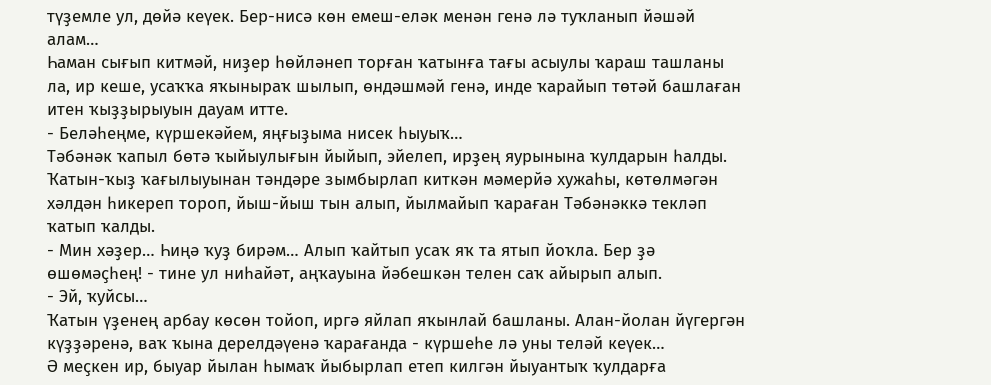түҙемле ул, дөйә кеүек. Бер-нисә көн емеш-еләк менән генә лә туҡланып йәшәй алам…
Һаман сығып китмәй, ниҙер һөйләнеп торған ҡатынға тағы асыулы ҡараш ташланы ла, ир кеше, усаҡҡа яҡыныраҡ шылып, өндәшмәй генә, инде ҡарайып төтәй башлаған итен ҡыҙҙырыуын дауам итте.
- Беләһеңме, күршекәйем, яңғыҙыма нисек һыуыҡ…
Тәбәнәк ҡапыл бөтә ҡыйыулығын йыйып, эйелеп, ирҙең яурынына ҡулдарын һалды.
Ҡатын-ҡыҙ ҡағылыуынан тәндәре зымбырлап киткән мәмерйә хужаһы, көтөлмәгән хәлдән һикереп тороп, йыш-йыш тын алып, йылмайып ҡараған Тәбәнәккә текләп ҡатып ҡалды.
- Мин хәҙер… Һиңә ҡуҙ бирәм… Алып ҡайтып усаҡ яҡ та ятып йоҡла. Бер ҙә өшөмәҫһең! - тине ул ниһайәт, аңҡауына йәбешкән телен саҡ айырып алып.
- Эй, ҡуйсы…
Ҡатын үҙенең арбау көсөн тойоп, иргә яйлап яҡынлай башланы. Алан-йолан йүгергән күҙҙәренә, ваҡ ҡына дерелдәүенә ҡарағанда - күршеһе лә уны теләй кеүек…
Ә меҫкен ир, быуар йылан һымаҡ йыбырлап етеп килгән йыуантыҡ ҡулдарға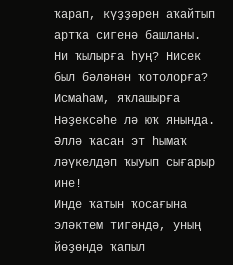ҡарап, күҙҙәрен аҡайтып артҡа сигенә башланы.
Ни ҡылырға һуң? Нисек был бәләнән ҡотолорға? Исмаһам, яҡлашырға Нәҙексәһе лә юҡ янында. Әллә ҡасан эт һымаҡ ләүкелдәп ҡыуып сығарыр ине!
Инде ҡатын ҡосағына эләктем тигәндә, уның йөҙөндә ҡапыл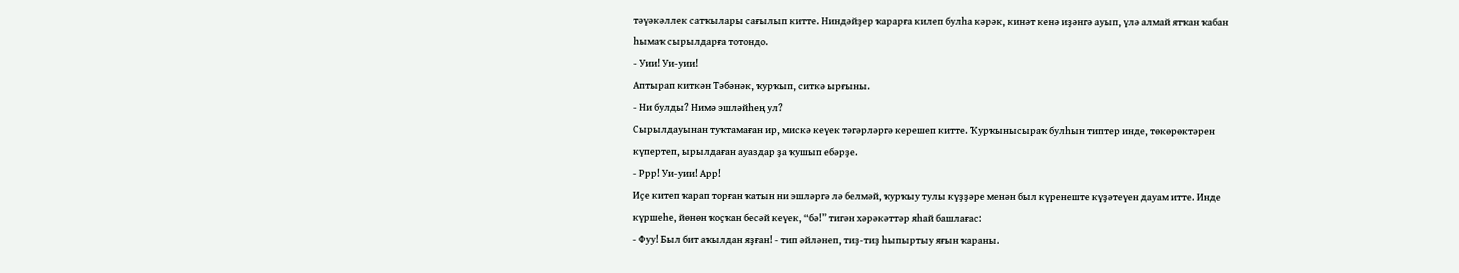тәүәкәллек сатҡылары сағылып китте. Ниндәйҙер ҡарарға килеп булһа кәрәк, кинәт кенә иҙәнгә ауып, үлә алмай ятҡан ҡабан һымаҡ сырылдарға тотондо.
- Уии! Уи-уии!
Аптырап киткән Тәбәнәк, ҡурҡып, ситкә ырғыны.
- Ни булды? Нимә эшләйһең ул?
Сырылдауынан туҡтамаған ир, мискә кеүек тәгәрләргә керешеп китте. Ҡурҡынысыраҡ булһын типтер инде, төкөрөктәрен күпертеп, ырылдаған ауаздар ҙа ҡушып ебәрҙе.
- Ррр! Уи-уии! Арр!
Иҫе китеп ҡарап торған ҡатын ни эшләргә лә белмәй, ҡурҡыу тулы күҙҙәре менән был күренеште күҙәтеүен дауам итте. Инде күршеһе, йөнөн ҡоҫҡан бесәй кеүек, “бә!” тигән хәрәкәттәр яһай башлағас:
- Фуу! Был бит аҡылдан яҙған! - тип әйләнеп, тиҙ-тиҙ һыпыртыу яғын ҡараны.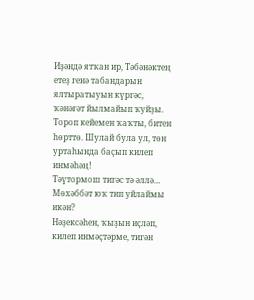Иҙәндә ятҡан ир, Тәбәнәктең етеҙ генә табандарын ялтыратыуын күргәс, ҡәнәғәт йылмайып ҡуйҙы. Тороп кейемен ҡаҡты, битен һөрттө. Шулай була ул, төн уртаһында баҫып килеп инмәһәң!
Тәүтормош тигәс тә әллә… Мөхәббәт юҡ тип уйлаймы икән?
Нәҙексәһен, ҡыҙын иҫләп, килеп инмәҫтәрме, тигән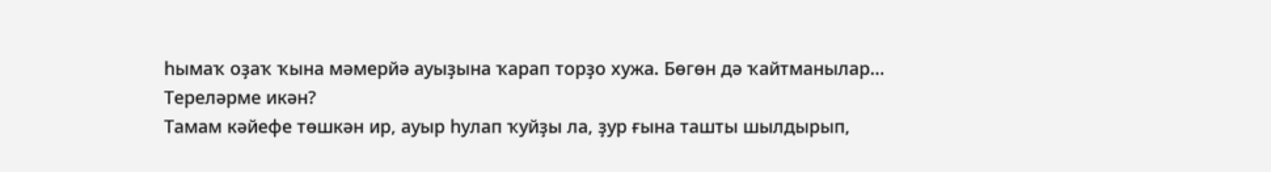һымаҡ оҙаҡ ҡына мәмерйә ауыҙына ҡарап торҙо хужа. Бөгөн дә ҡайтманылар… Тереләрме икән?
Тамам кәйефе төшкән ир, ауыр һулап ҡуйҙы ла, ҙур ғына ташты шылдырып,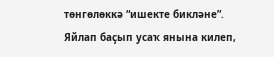төнгөлөккә “ишекте бикләне”.
Яйлап баҫып усаҡ янына килеп,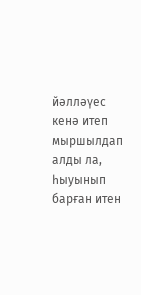йәлләүес кенә итеп мыршылдап алды ла, һыуынып барған итен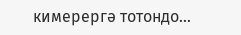кимерергә тотондо…